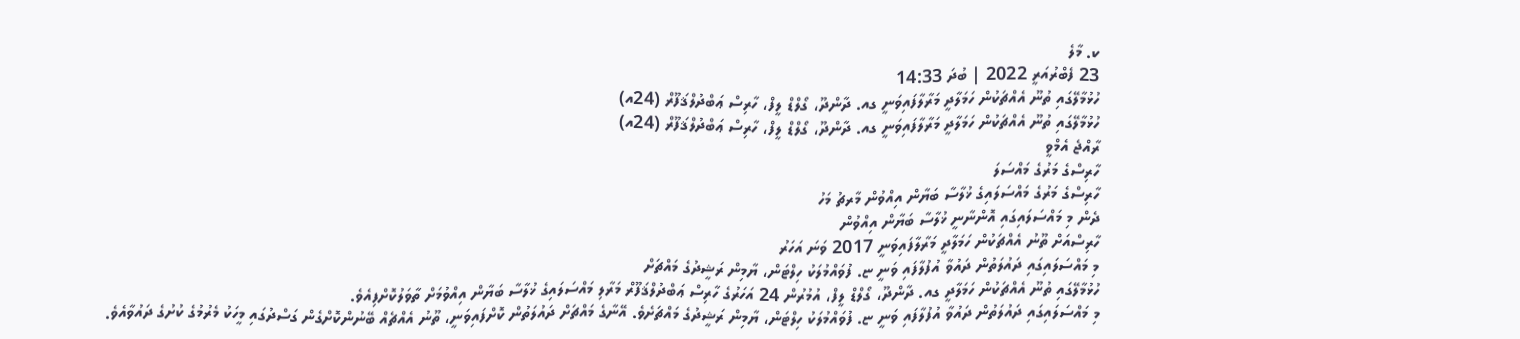ކ. މާލެ
23 ފެބްރުއަރީ 2022 | ބުދަ 14:33
ހުޅުމާލޭގައި ތުނޫ އެއްޗަކުން ހަމަލާދީ މަރާލާފައިވަނީ ގއ. ދާންދޫ، ގޯލްޑް ލީފް، ހާރިސް ޢަބްދުލްޤަފޫރް (24އ)
ހުޅުމާލޭގައި ތުނޫ އެއްޗަކުން ހަމަލާދީ މަރާލާފައިވަނީ ގއ. ދާންދޫ، ގޯލްޑް ލީފް، ހާރިސް ޢަބްދުލްޤަފޫރް (24އ)
ރާއްޖެ އެމްވީ
ހާރިސްގެ މަރުގެ މައްސަލަ
ހާރިސްގެ މަރުގެ މައްސަލައިގެ ޚުލާސާ ބަޔާން އިއްވުން މާރޗު މަހު
ދެން މި މައްސަލައިގައި އޮންނާނީ ޚުލާސާ ބަޔާން އިއްވުން
ހާރިސްއަށް ތޫނު އެއްޗަކުން ހަމަލާދީ މަރާލާފައިވަނީ 2017 ވަނަ އަހަރު
މި މައްސަލައިގައި ދައުލަތުން ދައުވާ އުފުލާފައި ވަނީ ޏ. ފުވައްމުލަކު ހިލްޓަން، ޔާމިން ރަޝީދުގެ މައްޗަށް
ހުޅުމާލޭގައި ތުނޫ އެއްޗަކުން ހަމަލާދީ ގއ. ދާންދޫ، ގޯލްޑް ލީފް، އުމުރުން 24 އަހަރުގެ ހާރިސް ޢަބްދުލްޤަފޫރް މަރާލި މައްސަލައިގެ ޚުލާސާ ބަޔާން އިއްވުމަށް ތާވަލުކޮށްފިއެވެ.
މި މައްސަލައިގައި ދައުލަތުން ދައުވާ އުފުލާފައި ވަނީ ޏ. ފުވައްމުލަކު ހިލްޓަން، ޔާމިން ރަޝީދުގެ މައްޗަށެވެ. އޭނާގެ މައްޗަށް ދައުލަތުން ކޮށްފައިވަނީ، ތޫނު އެއްޗެއް ބޭނުންކޮށްގެން ގަސްދުގައި މީހަކު މެރުމުގެ ކުށުގެ ދައުވާއެވެ.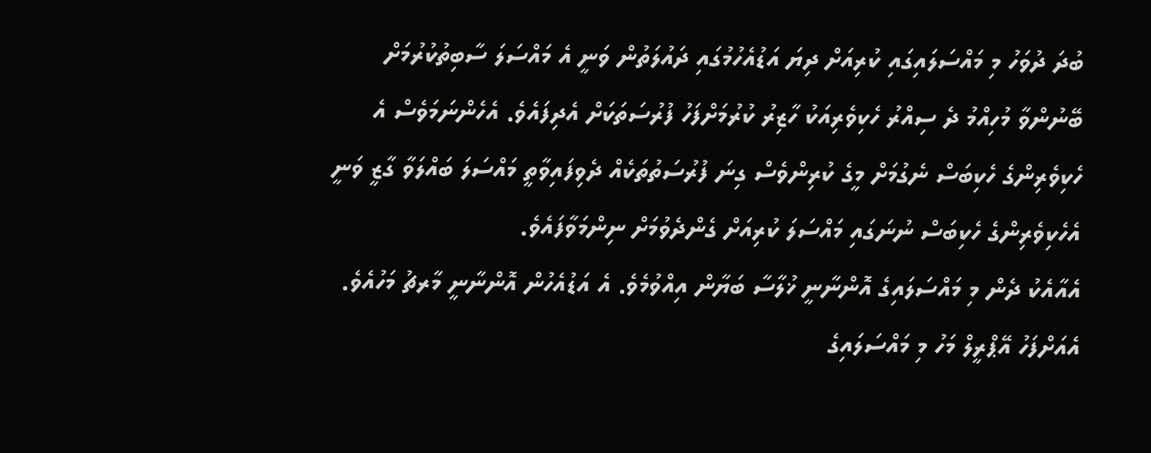ބުދަ ދުވަހު މި މައްސަލައިގައި ކުރިއަށް ދިޔަ އަޑުއެހުމުގައި ދައުލަތުން ވަނީ އެ މައްސަލަ ސާބިތުކުރުމަށް ބޭނުންވާ މުހިއްމު ދެ ސިއްރު ހެކިވެރިއަކު ހާޒިރު ކުރުމަށްފަހު ފުރުސަތަކަށް އެދިފައެވެ. އެހެންނަމަވެސް އެ ހެކިވެރިންގެ ހެކިބަސް ނެގުމަށް މީގެ ކުރިންވެސް ގިނަ ފުރުސަތުތަކެއް ދެވިފައިވާތީ މައްސަލަ ބައްލަވާ ގާޒީ ވަނީ އެހެކިވެރިންގެ ހެކިބަސް ނުނަގައި މައްސަލަ ކުރިއަށް ގެންދެވުމަށް ނިންމަވާފައެވެ.
އެއާއެކު ދެން މި މައްސަލައިގެ އޮންނާނީ ޚުލާސާ ބަޔާން އިއްވުމެވެ. އެ އަޑުއެހުން އޮންނާނީ މާރޗު މަހުއެވެ. އެއަށްފަހު އޭޕްރީލް މަހު މި މައްސަލައިގެ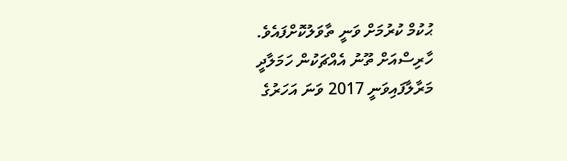ޙުކުމް ކުރުމަށް ވަނީ ތާވަލުކޮށްފައެވެ.
ހާރިސްއަށް ތޫނު އެއްޗަކުން ހަމަލާދީ މަރާލާފައިވަނީ 2017 ވަނަ އަހަރުގެ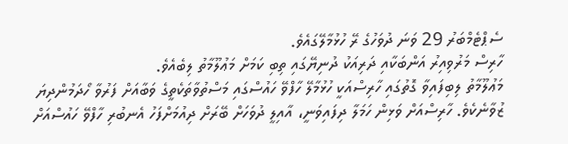ސެޕްޓެމްބަރު 29 ވަނަ ދުވަހުގެ ރޭ ހުޅުމާލޭގައެވެ.
ހާރިސް މަރުވިއިރު އަންބަކާއި ދަރިއަކު ދުނިޔޭގައި ތިބި ކަމަށް މަޢުލޫމާތު ލިބެއެވެ.
މަޢުލޫމާތު ލިބިފައިވާ ގޮތުގައި ހާރިސްއަކީ ހުޅުމާލޭ ހާފްވޭ ހައުސްގައި މަސްތުވާތަކެތީގެ ވަބާއަށް ފަރުވާ ހޯދަމުންދިޔަ ޒުވާނެކެވެ. ހާރިސްއަށް ވަޅިން ހަމަލާ ދިފައިވަނީ، އާއިލީ ދުވަހަށް ބޭރަށް ދިއުމަށްފަހު އެނބުރި ހާފްވޭ ހައުސްއަށް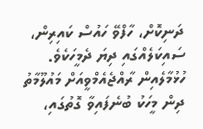ދަނިކޮށް، ހާފްވޭ ހައުސް ކައިރިން، ސައިކަލެއްގައި ދިޔަ ދެމީހަކެވެ.
ހުޅުމާލެއިން ރާއްޖެއެމްވީއަށް މައުލޫމާތު ދިން މީހަކު ބުނެފައިވާ ގޮތުގައި،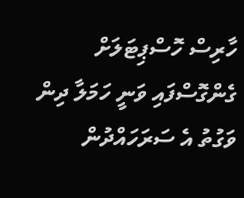ހާރިސް ހޮސްޕިޓަލަށް ގެންގޮސްފައި ވަނީ ހަމަލާ ދިން ވަގުތު އެ ސަރަހައްދުން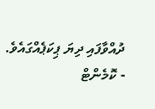ދުއްވާފައި ދިޔަ ޕިކަޕެއްގައެވެ.
- ކޮމެންޓް